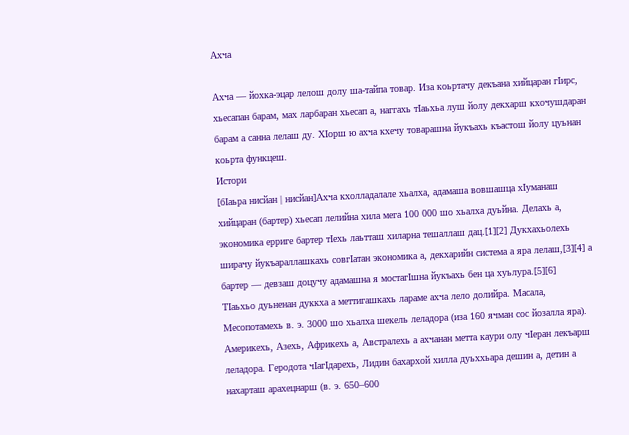Ахча

Ахча — йохка-эцар лелош долу ша-тайпа товар. Иза коьртачу декъана хийцаран гӀирс, хьесапан барам, мах ларбаран хьесап а, наггахь тӀаьхьа луш йолу декхарш кхочушдаран барам а санна лелаш ду. ХӀорш ю ахча кхечу товарашна йукъахь къастош йолу цуьнан коьрта функцеш.
Истори
[бӀаьра нисйан | нисйан]Ахча кхолладалале хьалха, адамаша вовшашца хӀуманаш хийцаран (бартер) хьесап лелийна хила мега 100 000 шо хьалха дуьйна. Делахь а, экономика ерриге бартер тӀехь лаьтташ хиларна тешаллаш дац.[1][2] Дукхахьолехь ширачу йукъараллашкахь совгӀатан экономика а, декхарийн система а яра лелаш,[3][4] а бартер — девзаш доцучу адамашна я мостагӀшна йукъахь бен ца хуьлура.[5][6]
ТӀаьхьо дуьненан дуккха а меттигашкахь лараме ахча лело долийра. Масала, Месопотамехь в. э. 3000 шо хьалха шекель леладора (иза 160 ячман сос йозалла яра). Америкехь, Азехь, Африкехь а, Австралехь а ахчанан метта каури олу чӀеран лекъарш леладора. Геродота чӀагӀдарехь, Лидин бахархой хилла дуьххьара дешин а, детин а нахарташ арахецнарш (в. э. 650–600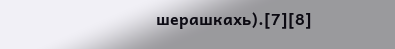шерашкахь).[7][8]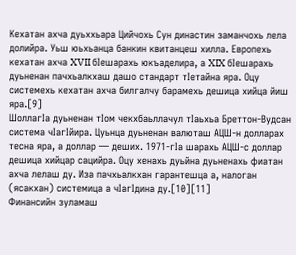Кехатан ахча дуьххьара Цийчохь Сун династин заманчохь лела долийра. Уьш юьхьанца банкин квитанцеш хилла. Европехь кехатан ахча XVII бӀешарахь юкъаделира, а XIX бӀешарахь дуьненан пачхьалкхаш дашо стандарт тӀетайна яра. Оцу системехь кехатан ахча билгалчу барамехь дешица хийца йиш яра.[9]
ШоллагӀа дуьненан тӀом чекхбаьллачул тӀаьхьа Бреттон-Вудсан система чӀагӀйира. Цуьнца дуьненан валюташ АЦШ-н долларах тесна яра, а доллар — деших. 1971-гӀа шарахь АЦШ-с доллар дешица хийцар сацийра. Оцу хенахь дуьйна дуьненахь фиатан ахча лелаш ду. Иза пачхьалкхан гарантешца а, налоган (ясакхан) системица а чӀагӀдина ду.[10][11]
Финансийн зуламаш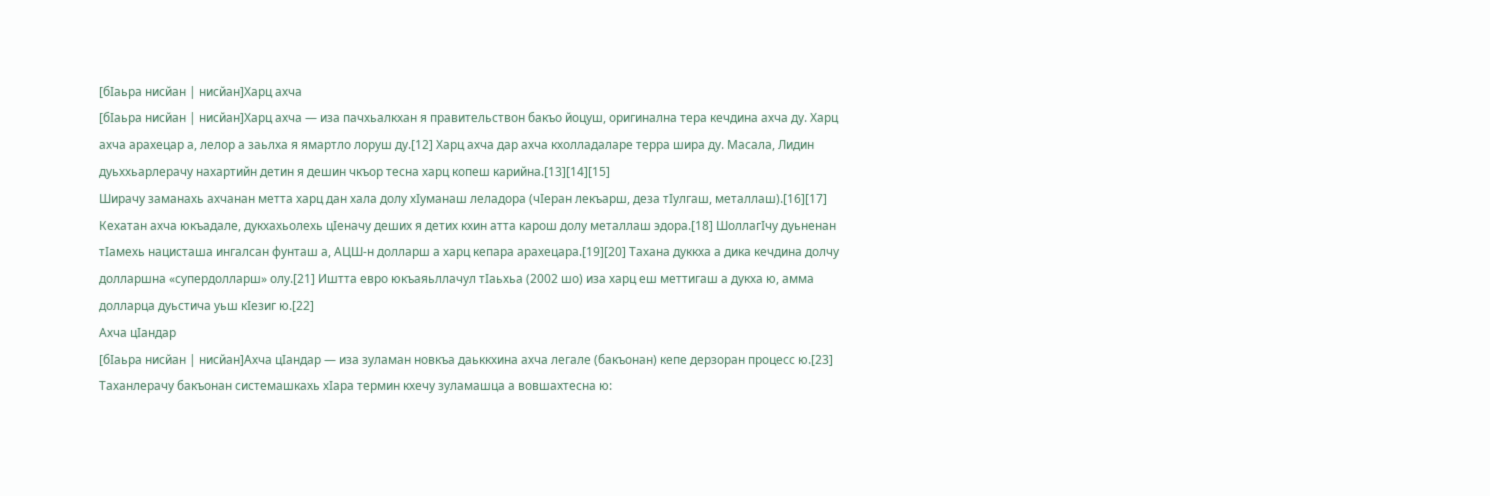[бӀаьра нисйан | нисйан]Харц ахча
[бӀаьра нисйан | нисйан]Харц ахча — иза пачхьалкхан я правительствон бакъо йоцуш, оригинална тера кечдина ахча ду. Харц ахча арахецар а, лелор а заьлха я ямартло лоруш ду.[12] Харц ахча дар ахча кхолладаларе терра шира ду. Масала, Лидин дуьххьарлерачу нахартийн детин я дешин чкъор тесна харц копеш карийна.[13][14][15]
Ширачу заманахь ахчанан метта харц дан хала долу хӀуманаш леладора (чӀеран лекъарш, деза тӀулгаш, металлаш).[16][17] Кехатан ахча юкъадале, дукхахьолехь цӀеначу деших я детих кхин атта карош долу металлаш эдора.[18] ШоллагӀчу дуьненан тӀамехь нацисташа ингалсан фунташ а, АЦШ-н долларш а харц кепара арахецара.[19][20] Тахана дуккха а дика кечдина долчу долларшна «супердолларш» олу.[21] Иштта евро юкъаяьллачул тӀаьхьа (2002 шо) иза харц еш меттигаш а дукха ю, амма долларца дуьстича уьш кӀезиг ю.[22]
Ахча цӀандар
[бӀаьра нисйан | нисйан]Ахча цӀандар — иза зуламан новкъа даьккхина ахча легале (бакъонан) кепе дерзоран процесс ю.[23] Таханлерачу бакъонан системашкахь хӀара термин кхечу зуламашца а вовшахтесна ю: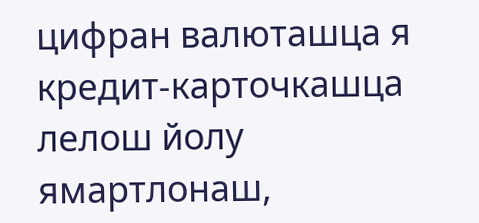цифран валюташца я кредит-карточкашца лелош йолу ямартлонаш,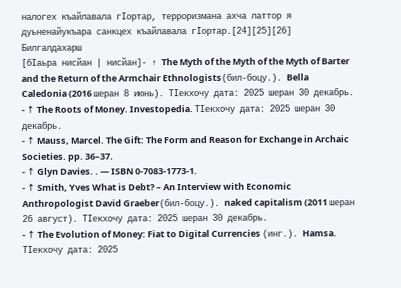налогех къайлавала гӀортар, терроризмана ахча латтор я дуьненайукъара санкцех къайлавала гӀортар.[24][25][26]
Билгалдахарш
[бӀаьра нисйан | нисйан]- ↑ The Myth of the Myth of the Myth of Barter and the Return of the Armchair Ethnologists(бил-боцу.). Bella Caledonia (2016 шеран 8 июнь). ТӀекхочу дата: 2025 шеран 30 декабрь.
- ↑ The Roots of Money. Investopedia. ТӀекхочу дата: 2025 шеран 30 декабрь.
- ↑ Mauss, Marcel. The Gift: The Form and Reason for Exchange in Archaic Societies. pp. 36–37.
- ↑ Glyn Davies. . — ISBN 0-7083-1773-1.
- ↑ Smith, Yves What is Debt? – An Interview with Economic Anthropologist David Graeber(бил-боцу.). naked capitalism (2011 шеран 26 август). ТӀекхочу дата: 2025 шеран 30 декабрь.
- ↑ The Evolution of Money: Fiat to Digital Currencies (инг.). Hamsa. ТӀекхочу дата: 2025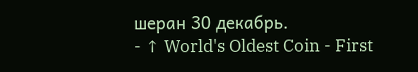шеран 30 декабрь.
- ↑ World's Oldest Coin - First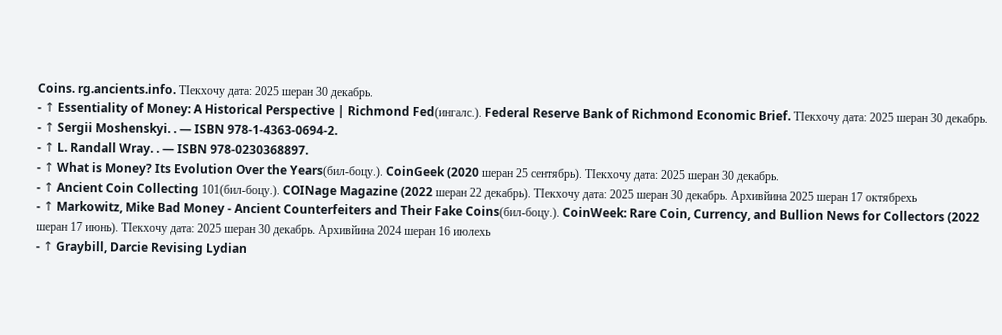Coins. rg.ancients.info. ТӀекхочу дата: 2025 шеран 30 декабрь.
- ↑ Essentiality of Money: A Historical Perspective | Richmond Fed(ингалс.). Federal Reserve Bank of Richmond Economic Brief. ТӀекхочу дата: 2025 шеран 30 декабрь.
- ↑ Sergii Moshenskyi. . — ISBN 978-1-4363-0694-2.
- ↑ L. Randall Wray. . — ISBN 978-0230368897.
- ↑ What is Money? Its Evolution Over the Years(бил-боцу.). CoinGeek (2020 шеран 25 сентябрь). ТӀекхочу дата: 2025 шеран 30 декабрь.
- ↑ Ancient Coin Collecting 101(бил-боцу.). COINage Magazine (2022 шеран 22 декабрь). ТӀекхочу дата: 2025 шеран 30 декабрь. Архивйина 2025 шеран 17 октябрехь
- ↑ Markowitz, Mike Bad Money - Ancient Counterfeiters and Their Fake Coins(бил-боцу.). CoinWeek: Rare Coin, Currency, and Bullion News for Collectors (2022 шеран 17 июнь). ТӀекхочу дата: 2025 шеран 30 декабрь. Архивйина 2024 шеран 16 июлехь
- ↑ Graybill, Darcie Revising Lydian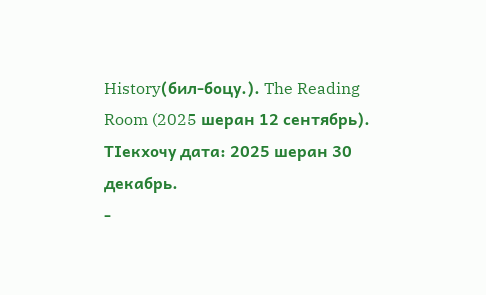History(бил-боцу.). The Reading Room (2025 шеран 12 сентябрь). ТӀекхочу дата: 2025 шеран 30 декабрь.
-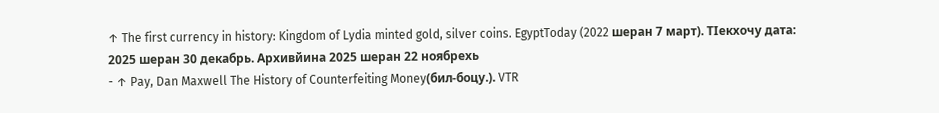↑ The first currency in history: Kingdom of Lydia minted gold, silver coins. EgyptToday (2022 шеран 7 март). ТӀекхочу дата: 2025 шеран 30 декабрь. Архивйина 2025 шеран 22 ноябрехь
- ↑ Pay, Dan Maxwell The History of Counterfeiting Money(бил-боцу.). VTR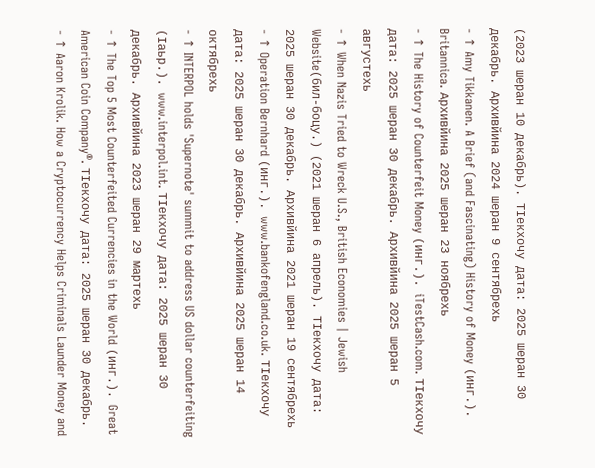(2023 шеран 10 декабрь). ТӀекхочу дата: 2025 шеран 30 декабрь. Архивйина 2024 шеран 9 сентябрехь
- ↑ Amy Tikkanen. A Brief (and Fascinating) History of Money (инг.). Britannica. Архивйина 2025 шеран 23 ноябрехь
- ↑ The History of Counterfeit Money (инг.). iTestCash.com. ТӀекхочу дата: 2025 шеран 30 декабрь. Архивйина 2025 шеран 5 августехь
- ↑ When Nazis Tried to Wreck U.S., British Economies | Jewish Website(бил-боцу.) (2021 шеран 6 апрель). ТӀекхочу дата: 2025 шеран 30 декабрь. Архивйина 2021 шеран 19 сентябрехь
- ↑ Operation Bernhard (инг.). www.bankofengland.co.uk. ТӀекхочу дата: 2025 шеран 30 декабрь. Архивйина 2025 шеран 14 октябрехь
- ↑ INTERPOL holds 'Supernote' summit to address US dollar counterfeiting (Ӏаьр.). www.interpol.int. ТӀекхочу дата: 2025 шеран 30 декабрь. Архивйина 2023 шеран 29 мартехь
- ↑ The Top 5 Most Counterfeited Currencies in the World (инг.). Great American Coin Company®. ТӀекхочу дата: 2025 шеран 30 декабрь.
- ↑ Aaron Krolik. How a Cryptocurrency Helps Criminals Launder Money and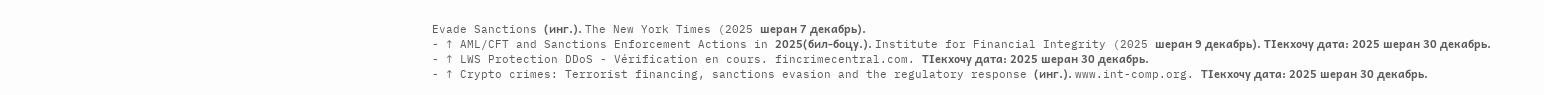Evade Sanctions (инг.). The New York Times (2025 шеран 7 декабрь).
- ↑ AML/CFT and Sanctions Enforcement Actions in 2025(бил-боцу.). Institute for Financial Integrity (2025 шеран 9 декабрь). ТӀекхочу дата: 2025 шеран 30 декабрь.
- ↑ LWS Protection DDoS - Vérification en cours. fincrimecentral.com. ТӀекхочу дата: 2025 шеран 30 декабрь.
- ↑ Crypto crimes: Terrorist financing, sanctions evasion and the regulatory response (инг.). www.int-comp.org. ТӀекхочу дата: 2025 шеран 30 декабрь.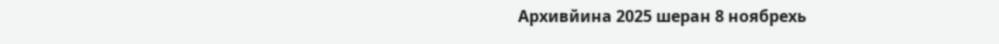Архивйина 2025 шеран 8 ноябрехь